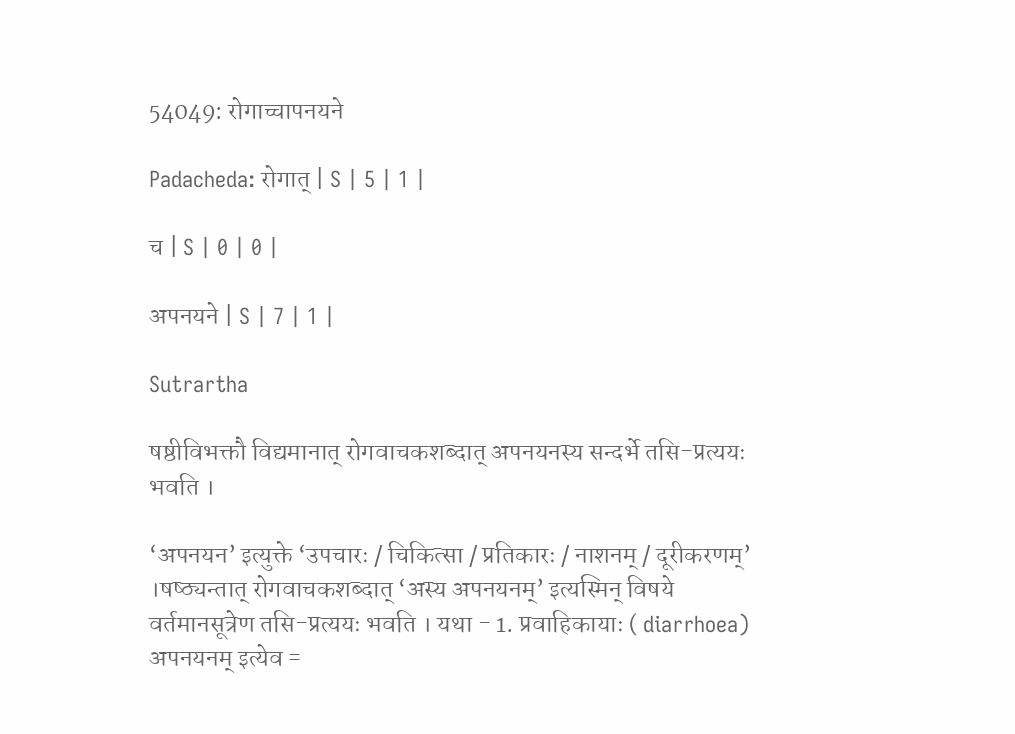54049: रोगाच्चापनयने

Padacheda: रोगात् | S | 5 | 1 |

च | S | 0 | 0 |

अपनयने | S | 7 | 1 |

Sutrartha

षष्ठीविभक्तौ विद्यमानात् रोगवाचकशब्दात् अपनयनस्य सन्दर्भे तसि-प्रत्ययः भवति ।

‘अपनयन’ इत्युक्ते ‘उपचारः / चिकित्सा / प्रतिकारः / नाशनम् / दूरीकरणम्’ ।षष्ठ्यन्तात् रोगवाचकशब्दात् ‘अस्य अपनयनम्’ इत्यस्मिन् विषये वर्तमानसूत्रेण तसि-प्रत्ययः भवति । यथा - 1. प्रवाहिकायाः ( diarrhoea) अपनयनम् इत्येव =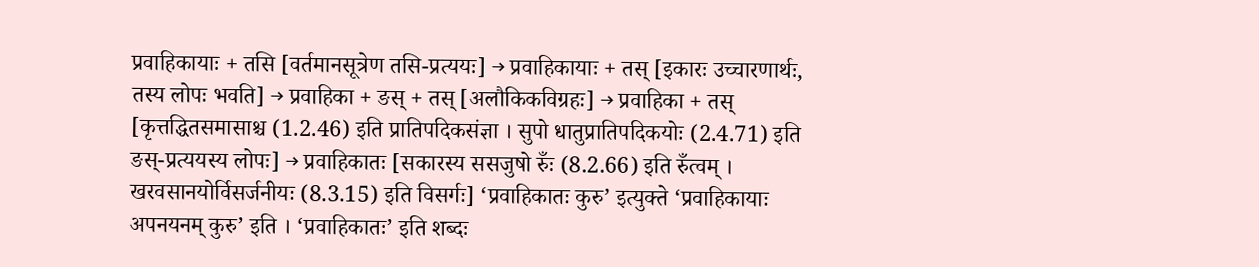प्रवाहिकायाः + तसि [वर्तमानसूत्रेण तसि-प्रत्ययः] → प्रवाहिकायाः + तस् [इकारः उच्चारणार्थः, तस्य लोपः भवति] → प्रवाहिका + ङस् + तस् [अलौकिकविग्रहः] → प्रवाहिका + तस् [कृत्तद्धितसमासाश्च (1.2.46) इति प्रातिपदिकसंज्ञा । सुपो धातुप्रातिपदिकयोः (2.4.71) इति ङस्-प्रत्ययस्य लोपः] → प्रवाहिकातः [सकारस्य ससजुषो रुँः (8.2.66) इति रुँत्वम् । खरवसानयोर्विसर्जनीयः (8.3.15) इति विसर्गः] ‘प्रवाहिकातः कुरु’ इत्युक्ते ‘प्रवाहिकायाः अपनयनम् कुरु’ इति । ‘प्रवाहिकातः’ इति शब्दः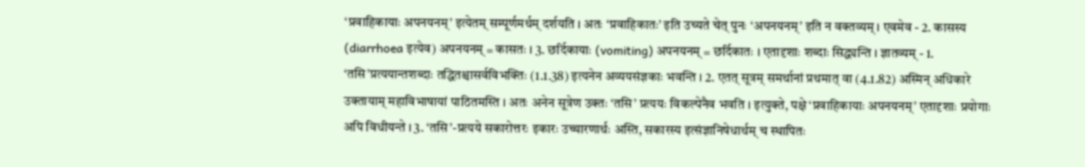‘प्रवाहिकायाः अपनयनम्’ इत्येतम् सम्पूर्णमर्थम् दर्शयति । अतः ‘प्रवाहिकातः’ इति उच्यते चेत् पुनः ‘अपनयनम्’ इति न वक्तव्यम् । एवमेव - 2. कासस्य (diarrhoea इत्येव) अपनयनम् = कासतः । 3. छर्दिकायाः (vomiting) अपनयनम् = छर्दिकातः । एतादृशाः शब्दाः सिद्ध्यन्ति । ज्ञातव्यम् - 1. ‘तसि’प्रत्ययान्तशब्दाः तद्धितश्चासर्वविभक्तिः (1.1.38) इत्यनेन अव्ययसंज्ञकाः भवन्ति । 2. एतत् सूत्रम् समर्थानां प्रथमात् वा (4.1.82) अस्मिन् अधिकारे उक्तायाम् महाविभाषायां पाठितमस्ति । अतः अनेन सूत्रेण उक्तः ‘तसि’ प्रत्ययः विकल्पेनैव भवति । इत्युक्ते, पक्षे ‘प्रवाहिकायाः अपनयनम्’ एतादृशाः प्रयोगाः अपि विधीयन्ते । 3. ‘तसि’-प्रत्यये सकारोत्तरः इकारः उच्चारणार्थः अस्ति, सकारस्य इत्संज्ञानिषेधार्थम् च स्थापितः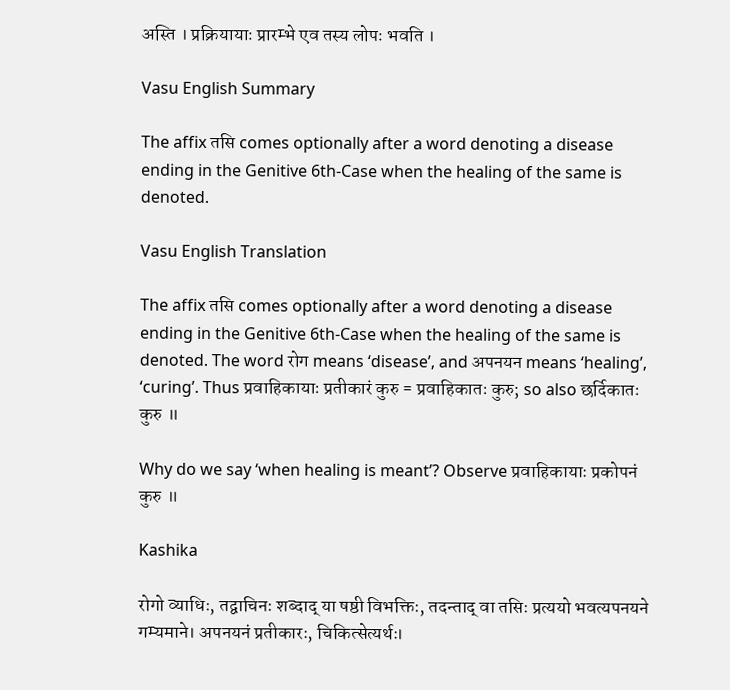अस्ति । प्रक्रियायाः प्रारम्भे एव तस्य लोपः भवति ।

Vasu English Summary

The affix तसि comes optionally after a word denoting a disease ending in the Genitive 6th-Case when the healing of the same is denoted.

Vasu English Translation

The affix तसि comes optionally after a word denoting a disease ending in the Genitive 6th-Case when the healing of the same is denoted. The word रोग means ‘disease’, and अपनयन means ‘healing’, ‘curing’. Thus प्रवाहिकायाः प्रतीकारं कुरु = प्रवाहिकातः कुरु; so also छर्दिकातः कुरु ॥

Why do we say ‘when healing is meant’? Observe प्रवाहिकायाः प्रकोपनं कुरु ॥

Kashika

रोगो व्याधिः, तद्वाचिनः शब्दाद् या षष्ठी विभक्तिः, तदन्ताद् वा तसिः प्रत्ययो भवत्यपनयने गम्यमाने। अपनयनं प्रतीकारः, चिकित्सेत्यर्थः।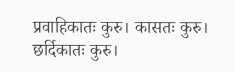प्रवाहिकातः कुरु। कासतः कुरु। छर्दिकातः कुरु।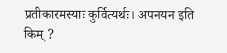प्रतीकारमस्याः कुर्वित्यर्थः। अपनयन इति किम् ?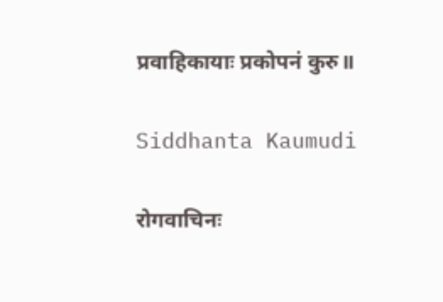प्रवाहिकायाः प्रकोपनं कुरु॥

Siddhanta Kaumudi

रोगवाचिनः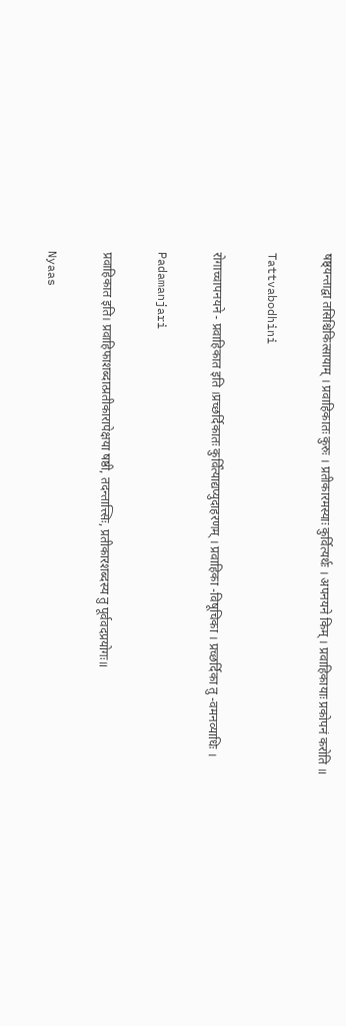षष्ठ्यन्ताद्वा तसिश्चिकित्सायाम् । प्रवाहिकातः कुरुः । प्रतीकारमस्याः कुर्वित्यर्थः । अपनयने किम् । प्रवाहिकायाः प्रकोपनं करोति ॥

Tattvabodhini

रोगाच्चापनयने - प्रवाहिकात इति ।प्रच्छर्दिकातः कुर्वि॑त्याद्यप्युदाहरणम् । प्रवाहिका -विषूचिका । प्रच्छर्दिका तु -वमनव्याधिः ।

Padamanjari

प्रवाहिकात इति। प्रवाहिफाशब्दात्प्रतीकारापेक्षया षष्ठी, तदन्तात्त्सिः, प्रतीकारशब्दस्य तु पूर्ववदप्रयोगः॥

Nyaas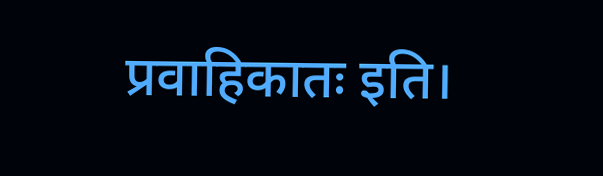प्रवाहिकातः इति।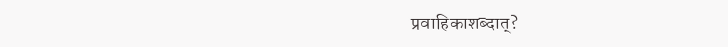प्रवाहिकाशब्दात्?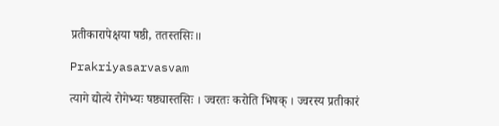प्रतीकारापेक्षया षष्ठी, ततस्तसिः॥

Prakriyasarvasvam

त्यागे द्योत्ये रोगेभ्यः षष्ठ्यास्तसिः । ज्वरतः करोति भिषक् । ज्वरस्य प्रतीकारं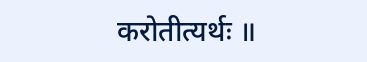करोतीत्यर्थः ॥